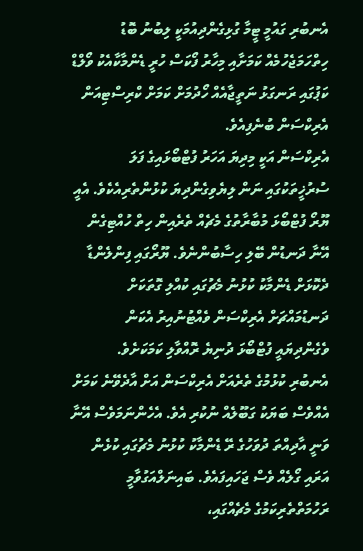އެނބުރި ގައުމީ ޓީމާ ގުޅިގެންދިއުމަކީ ލިބުނު ބޮޑު ހިތްހަމަޖެހުމެއް ކަމަށާއި މިހާރު ފޯކަސް ހުރީ ޑެންމާކާއެކު ވޯލްޑް ކަޕުގައި ރަނގަޅު ނަތީޖާއެއް ހޯދުމަށް ކަމަށް ކްރިސްޓިއަން އެރިކްސަން ބުނެފިއެވެ.
އެރިކްސަން އަކީ މިދިޔަ އަހަރު ފުޓްބޯޅައިގެ ފަލަ ސުރުޚީތަކުގައި ނަން ލިޔެވިގެންދިޔަ ކުޅުންތެރިއެކެވެ. އެއީ ޔޫރޯ ފުޓްބޯޅަ މުބާރާތުގެ މެޗެއް ތެރެއިން ހިތް ހުއްޓިގެން އޭނާ ދަނޑުން ބޭލި ހިސާބުންނެވެ. ޔޫރޯގައި ފިންލެންޑާ ދެކޮޅަށް ޑެންމާކު ކުޅުނު މެޗުގައި ކުއްލި ގޮތަކަށް ދަނޑުމައްޗަށް އެރިކްސަން ވެއްޓުނުއިރު އެކަން ވެގެންދިޔައީ ފުޓްބޯޅަ ދުނިޔެ ރޮއްވާލި ކަމަކަށެވެ.
އެނބުރި ކުޅުމުގެ ތެރެއަށް އެރިކްސަން އަށް އާދެވޭނެ ކަމަށް އެއްވެސް ބަޔަކު ގަބޫލެއް ނުކުރި އެވެ. އެހެންނަމަވެސް އޭނާ ވަނީ އާދިއްތަ ދުވަހުގެ ރޭ ޑެންމާކު ކުޅުނު މެޗުގައި ކުޅެން އަރައި ގޯލެއް ވެސް ޖަހައިފައެވެ. ބައިނަލްއަގުވާމީ ރަހުމަތްތެރިކަމުގެ މެޗެއްގައި،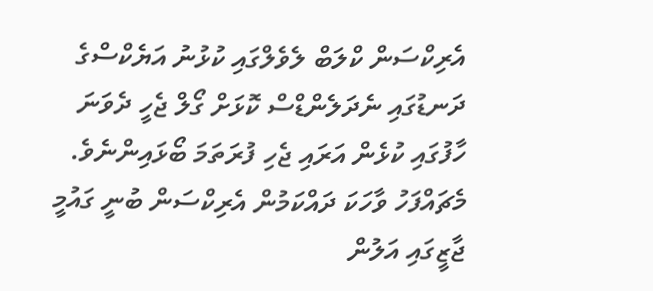އެރިކްސަން ކްލަބް ލެވެލްގައި ކުޅުނު އަޔެކްސްގެ ދަނޑުގައި ނެދަލެންޑްސް ކޮޅަށް ގޯލް ޖެހީ ދެވަނަ ހާފުގައި ކުޅެން އަރައި ޖެހި ފުރަތަމަ ބޯޅައިންނެވެ.
މެޗައްފަހު ވާހަކަ ދައްކަމުން އެރިކްސަން ބުނީ ގައުމީ ޖާޒީގައި އަލުން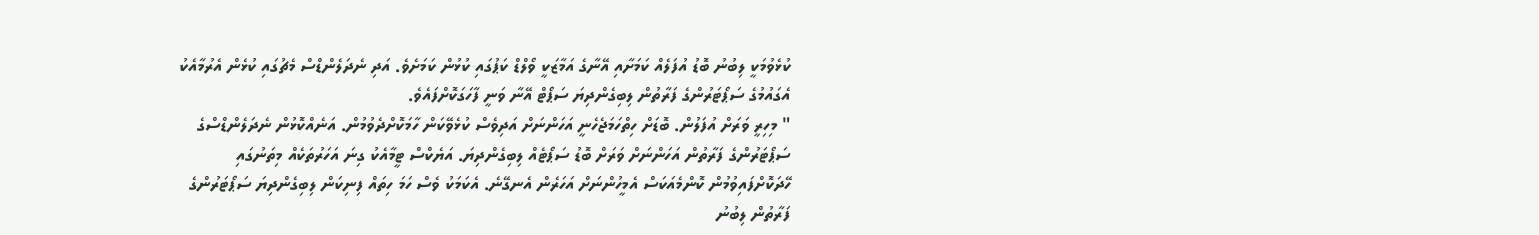ކުޅެވުމަކީ ލިބުނު ބޮޑު އުފަލެއް ކަމަށާއި އޭނާގެ އަމާޒަކީ ވޯލްޑް ކަޕުގައި ކުޅުން ކަމަށެވެ. އަދި ނެދަލެންޑްސް މެޗުގައި ކުޅެން އެރުމާއެކު އެގައުމުގެ ސަޕޯޓަރުންގެ ފަރާތުން ލިބިގެންދިޔަ ސަޕޯޓް އޭނާ ވަނީ ފާހަގަކޮށްފައެވެ.
" މިހިރީ ވަރަށް އުފަލުން. ބޮޑަށް ހިތްހަމަޖެހެނީ އަހަންނަށް އަދިވެސް ކުޅެވޭކަން ހާމަކޮށްދެވުމުން. އަނެއްކޮޅުން ނެދަލެންޑްސްގެ ސަޕޯޓަރުންގެ ފަރާތުން އަހަންނަށް ވަރަށް ބޮޑު ސަޕޯޓެއް ލިބިގެންދިޔަ. އަޔެކްސް ޓީމާއެކު ގިނަ އަހަރުތަކެއް މިތަނުގައި ހޭދަކޮށްފައިވުމުން ކޮންމެއަކަސް އެމީހުންނަށް އަހަރެން އެނގޭނެ. އެކަމަކު ވެސް ހަމަ ހިތައް ފިނިކަން ލިބިގެންދިޔަ ސަޕޯޓަރުންގެ ފަރާތުން ލިބުނު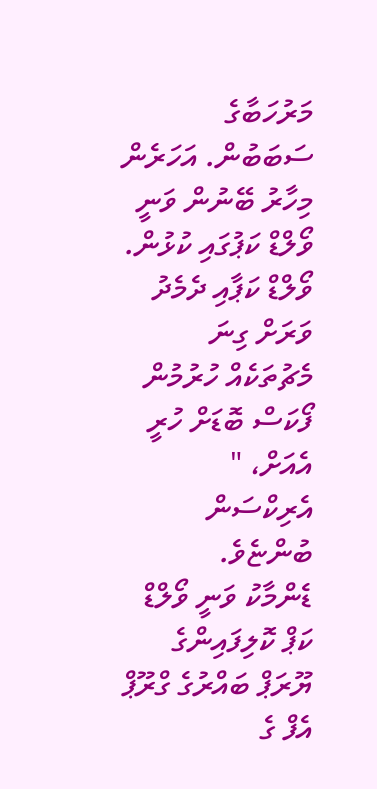މަރުހަބާގެ ސަބަބުން. އަހަރެން މިހާރު ބޭނުން ވަނީ ވޯލްޑް ކަޕުގައި ކުޅުން. ވޯލްޑް ކަޕާއި ދެމެދު ވަރަށް ގިނަ މެޗުތަކެއް ހުރުމުން ފޯކަސް ބޮޑަށް ހުރީ އެއަށް، " އެރިކްސަން ބުންޏެވެ.
ޑެންމާކު ވަނީ ވޯލްޑް ކަޕް ކޮލިފައިންގެ ޔޫރަޕް ބައްރުގެ ގްރޫޕް އެފް ގެ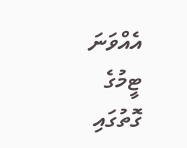އެއްވަނަ ޓީމުގެ ގޮތުގައި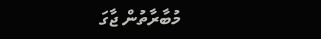މުބާރާތުން ޖާގަ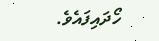ހޯދައިފައެވެ.